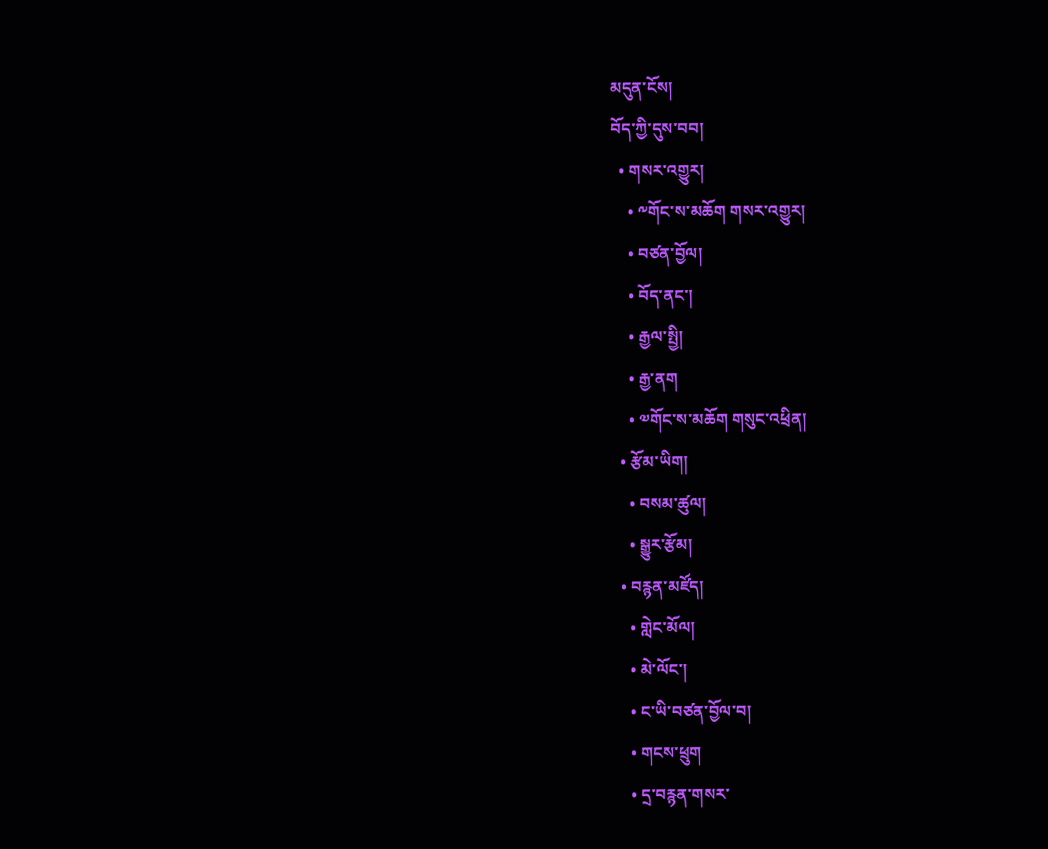མདུན་ངོས།
བོད་ཀྱི་དུས་བབ།
  • གསར་འགྱུར།
    • ༸གོང་ས་མཆོག གསར་འགྱུར།
    • བཙན་བྱོལ།
    • བོད་ནང་།
    • རྒྱལ་སྤྱི།
    • རྒྱ་ནག
    • ༧གོང་ས་མཆོག གསུང་འཕྲིན།
  • རྩོམ་ཡིག།
    • བསམ་ཚུལ།
    • སྒྱུར་རྩོམ།
  • བརྙན་མཛོད།
    • གླེང་མོལ།
    • མེ་ལོང་།
    • ང་ཡི་བཙན་བྱོལ་བ།
    • གངས་ཕྲུག
    • དྲ་བརྙན་གསར་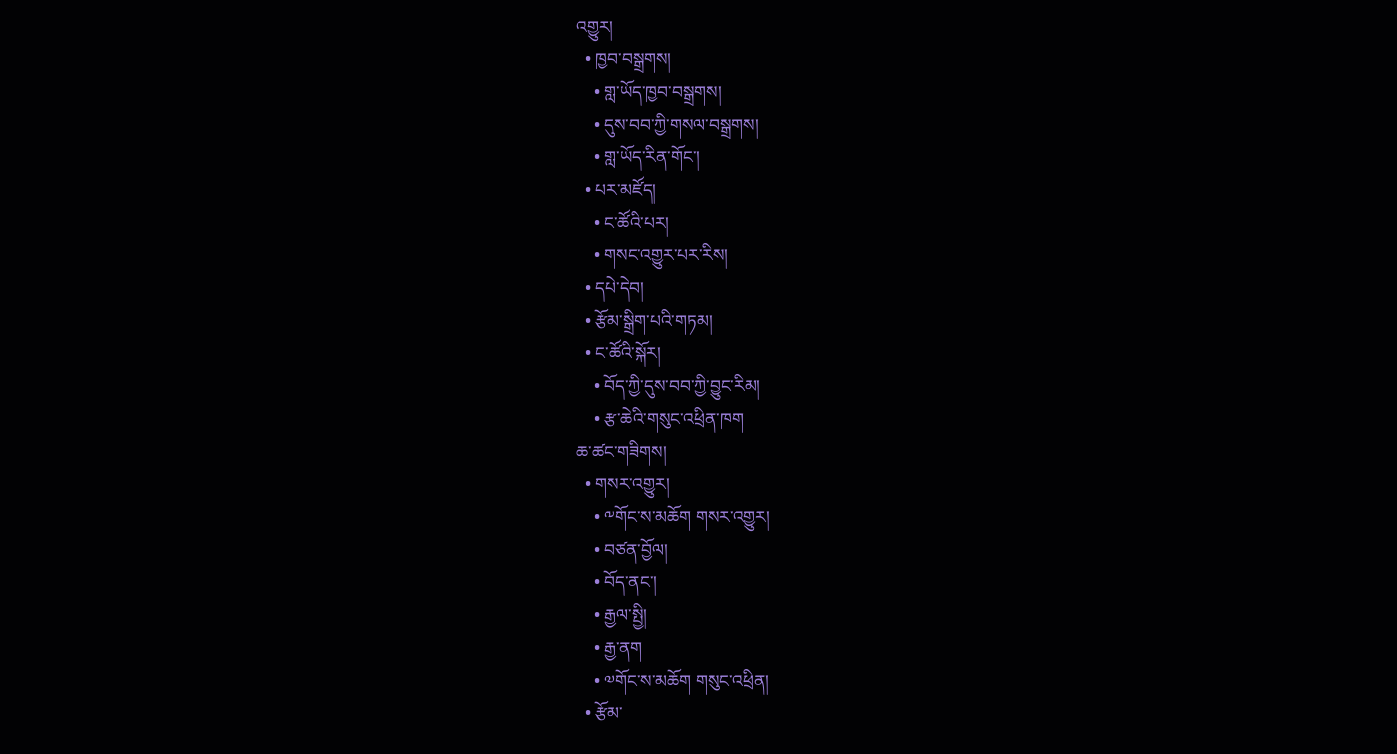འགྱུར།
  • ཁྱབ་བསྒྲགས།
    • གླ་ཡོད་ཁྱབ་བསྒྲགས།
    • དུས་བབ་ཀྱི་གསལ་བསྒྲགས།
    • གླ་ཡོད་རིན་གོང་།
  • པར་མཛོད།
    • ང་ཚོའི་པར།
    • གསང་འགྱུར་པར་རིས།
  • དཔེ་དེབ།
  • རྩོམ་སྒྲིག་པའི་གཏམ།
  • ང་ཚོའི་སྐོར།
    • བོད་ཀྱི་དུས་བབ་ཀྱི་བྱུང་རིམ།
    • རྩ་ཆེའི་གསུང་འཕྲིན་ཁག
ཆ་ཚང་གཟིགས།
  • གསར་འགྱུར།
    • ༸གོང་ས་མཆོག གསར་འགྱུར།
    • བཙན་བྱོལ།
    • བོད་ནང་།
    • རྒྱལ་སྤྱི།
    • རྒྱ་ནག
    • ༧གོང་ས་མཆོག གསུང་འཕྲིན།
  • རྩོམ་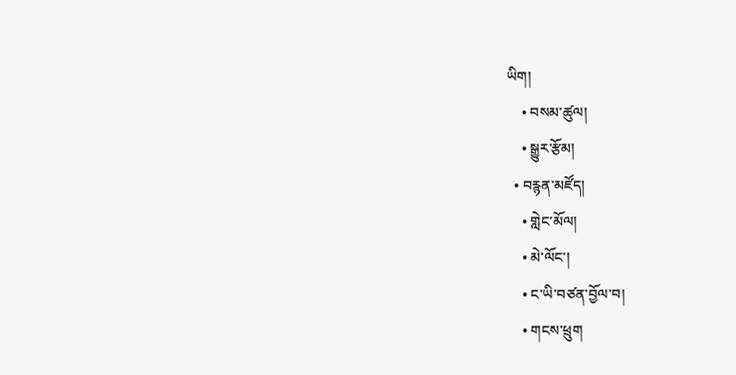ཡིག།
    • བསམ་ཚུལ།
    • སྒྱུར་རྩོམ།
  • བརྙན་མཛོད།
    • གླེང་མོལ།
    • མེ་ལོང་།
    • ང་ཡི་བཙན་བྱོལ་བ།
    • གངས་ཕྲུག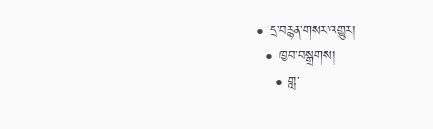• དྲ་བརྙན་གསར་འགྱུར།
  • ཁྱབ་བསྒྲགས།
    • གླ་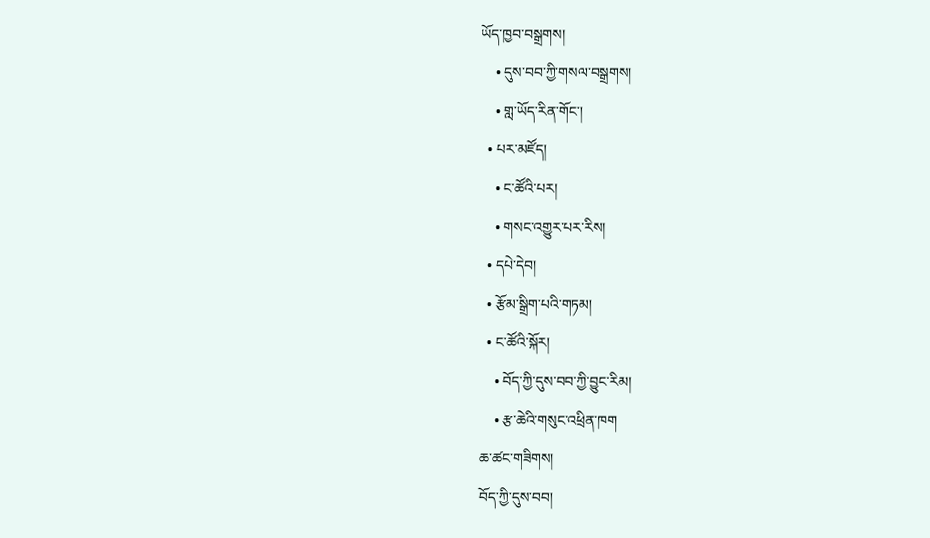ཡོད་ཁྱབ་བསྒྲགས།
    • དུས་བབ་ཀྱི་གསལ་བསྒྲགས།
    • གླ་ཡོད་རིན་གོང་།
  • པར་མཛོད།
    • ང་ཚོའི་པར།
    • གསང་འགྱུར་པར་རིས།
  • དཔེ་དེབ།
  • རྩོམ་སྒྲིག་པའི་གཏམ།
  • ང་ཚོའི་སྐོར།
    • བོད་ཀྱི་དུས་བབ་ཀྱི་བྱུང་རིམ།
    • རྩ་ཆེའི་གསུང་འཕྲིན་ཁག
ཆ་ཚང་གཟིགས།
བོད་ཀྱི་དུས་བབ།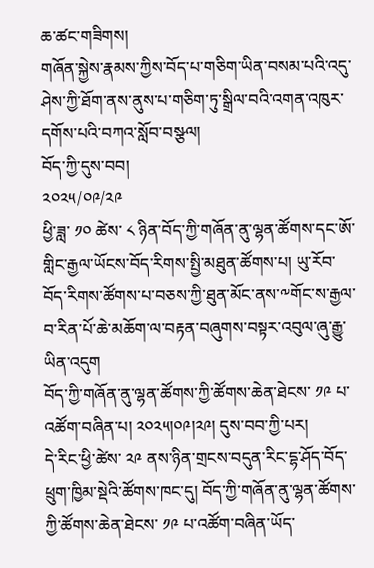ཆ་ཚང་གཟིགས།
གཞོན་སྐྱེས་རྣམས་ཀྱིས་བོད་པ་གཅིག་ཡིན་བསམ་པའི་འདུ་ཤེས་ཀྱི་ཐོག་ནས་ནུས་པ་གཅིག་ཏུ་སྒྲིལ་བའི་འགན་འཁུར་དགོས་པའི་བཀའ་སློབ་བསྩལ།
བོད་ཀྱི་དུས་བབ།
༢༠༢༥/༠༩/༢༩
ཕྱི་ཟླ་ ༡༠ ཚེས་ ༨ ཉིན་བོད་ཀྱི་གཞོན་ནུ་ལྷན་ཚོགས་དང་ཨོ་གླིང་རྒྱལ་ཡོངས་བོད་རིགས་སྤྱི་མཐུན་ཚོགས་པ། ཡུ་རོབ་བོད་རིགས་ཚོགས་པ་བཅས་ཀྱི་ཐུན་མོང་ནས་༸གོང་ས་རྒྱལ་བ་རིན་པོ་ཆེ་མཆོག་ལ་བརྟན་བཞུགས་བསྟར་འབུལ་ཞུ་རྒྱུ་ཡིན་འདུག
བོད་ཀྱི་གཞོན་ནུ་ལྷན་ཚོགས་ཀྱི་ཚོགས་ཆེན་ཐེངས་ ༡༩ པ་འཚོག་བཞིན་པ། ༢༠༢༥།༠༩།༢༩། དུས་བབ་ཀྱི་པར།
དེ་རིང་ཕྱི་ཚེས་ ༢༩ ནས་ཉིན་གྲངས་བདུན་རིང་དྷ་ཤོད་བོད་ཕྲུག་ཁྱིམ་སྡེའི་ཚོགས་ཁང་དུ། བོད་ཀྱི་གཞོན་ནུ་ལྷན་ཚོགས་ཀྱི་ཚོགས་ཆེན་ཐེངས་ ༡༩ པ་འཚོག་བཞིན་ཡོད་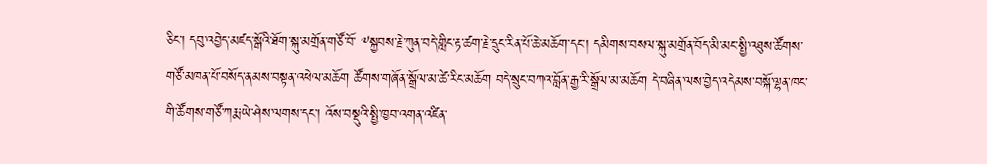ཅིང་། དབུ་འབྱེད་མཛད་སྒོའི་ཐོག་སྐུ་མགྲོན་གཙོ་བོ་ ༸སྐྱབས་རྗེ་ཀུན་བདེ་གླིང་རྟ་ཚག་རྗེ་དྲུང་རིན་པོ་ཆེ་མཆོག་དང་། དམིགས་བསལ་སྐུ་མགྲོན་བོད་མི་མང་སྤྱི་འཐུས་ཚོགས་གཙོ་མཁན་པོ་བསོད་ནམས་བསྟན་འཕེལ་མཆོག ཚོགས་གཞོན་སྒྲོལ་མ་ཚེ་རིང་མཆོག བདེ་སྲུང་བཀའ་བློན་རྒྱ་རི་སྒྲོལ་མ་མཆོག དེ་བཞིན་ལས་བྱེད་འདེམས་བསྐོ་ལྷན་ཁང་གི་ཚོགས་གཙོ་ཀརྨ་ཡེ་ཤེས་ལགས་དང་། འོས་བསྡུའི་སྤྱི་ཁྱབ་འགན་འཛིན་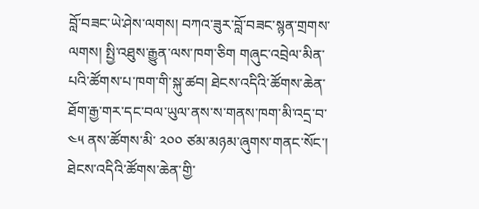བློ་བཟང་ཡེ་ཤེས་ལགས། བཀའ་ཟུར་བློ་བཟང་སྙན་གྲགས་ལགས། སྤྱི་འཐུས་རྒྱུན་ལས་ཁག་ཅིག གཞུང་འབྲེལ་མིན་པའི་ཚོགས་པ་ཁག་གི་སྐུ་ཚབ། ཐེངས་འདིའི་ཚོགས་ཆེན་ཐོག་རྒྱ་གར་དང་བལ་ཡུལ་ནས་ས་གནས་ཁག་མི་འདྲ་བ་ ༤༥ ནས་ཚོགས་མི་ ༢༠༠ ཙམ་མཉམ་ཞུགས་གནང་སོང་།
ཐེངས་འདིའི་ཚོགས་ཆེན་གྱི་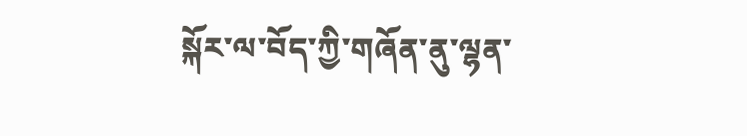སྐོར་ལ་བོད་ཀྱི་གཞོན་ནུ་ལྷན་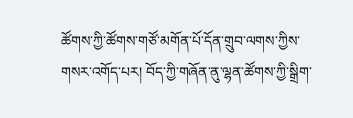ཚོགས་ཀྱི་ཚོགས་གཙོ་མགོན་པོ་དོན་གྲུབ་ལགས་ཀྱིས་གསར་འགོད་པར། བོད་ཀྱི་གཞོན་ནུ་ལྷན་ཚོགས་ཀྱི་སྒྲིག་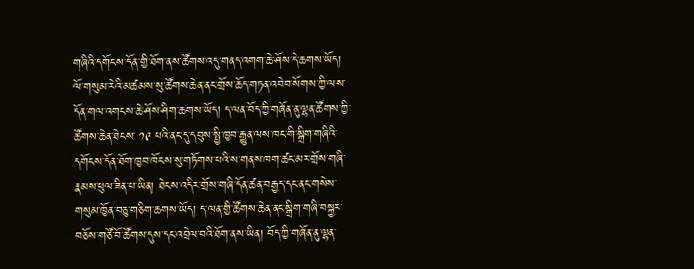གཞིའི་དགོངས་དོན་གྱི་ཐོག་ནས་ཚོགས་འདུ་གནད་འགག་ཆེ་ཤོས་དེ་ཆགས་ཡོད། ལོ་གསུམ་རེའི་མཚམས་སུ་ཚོགས་ཆེན་ནང་གྲོས་ཆོད་གཏན་འབེབ་སོགས་ཀྱི་ལས་དོན་གལ་འགངས་ཆེ་ཤོས་ཤིག་ཆགས་ཡོད། ད་ལན་བོད་ཀྱི་གཞོན་ནུ་ལྷན་ཚོགས་ཀྱི་ཚོགས་ཆེན་ཐེངས་ ༡༩ པའི་ནང་དུ་དབུས་སྤྱི་ཁྱབ་རྒྱུན་ལས་ཁང་གི་སྒྲིག་གཞིའི་དགོངས་དོན་ཐོག་ཁྱབ་ཁོངས་སུ་གཏོགས་པའི་ས་གནས་ཁག་ཚང་མར་གྲོས་གཞི་རྣམས་ཕུལ་ཟིན་པ་ཡིན། ཐེངས་འདིར་གྲོས་གཞི་དོན་ཚན་བརྒྱད་དང་ནང་གསེས་གསུམ་ཁྱོན་བཅུ་གཅིག་ཆགས་ཡོད། ད་ལན་གྱི་ཚོགས་ཆེན་ནང་སྒྲིག་གཞི་བསྐྱར་བཅོས་གཙོ་བོ་ཚོགས་དུས་དང་འབྲེལ་བའི་ཐོག་ནས་ཡིན། བོད་ཀྱི་གཞོན་ནུ་ལྷན་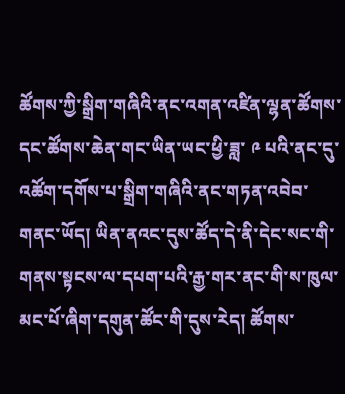ཚོགས་ཀྱི་སྒྲིག་གཞིའི་ནང་འགན་འཛིན་ལྷན་ཚོགས་དང་ཚོགས་ཆེན་གང་ཡིན་ཡང་ཕྱི་ཟླ་ ༩ པའི་ནང་དུ་འཚོག་དགོས་པ་སྒྲིག་གཞིའི་ནང་གཏན་འབེབ་གནང་ཡོད། ཡིན་ནའང་དུས་ཚོད་དེ་ནི་དེང་སང་གི་གནས་སྟངས་ལ་དཔག་པའི་རྒྱ་གར་ནང་གི་ས་ཁུལ་མང་པོ་ཞིག་དགུན་ཚོང་གི་དུས་རེད། ཚོགས་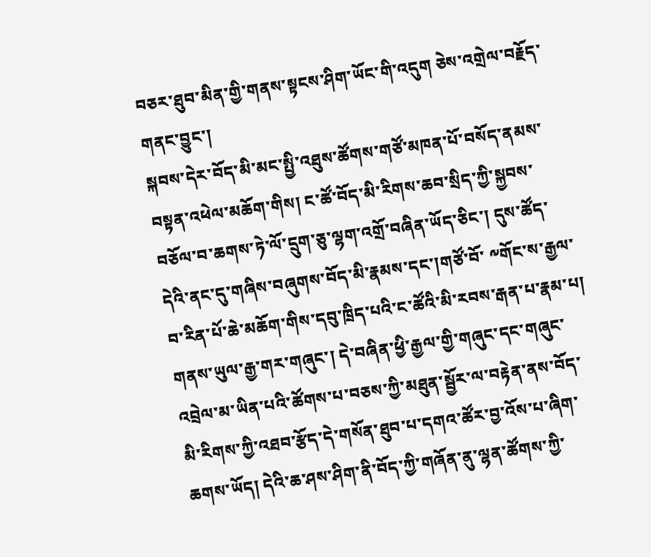བཅར་ཐུབ་མིན་གྱི་གནས་སྟངས་ཤིག་ཡོང་གི་འདུག ཅེས་འགྲེལ་བརྗོད་གནང་བྱུང་།
སྐབས་དེར་བོད་མི་མང་སྤྱི་འཐུས་ཚོགས་གཙོ་མཁན་པོ་བསོད་ནམས་བསྟན་འཕེལ་མཆོག་གིས། ང་ཚོ་བོད་མི་རིགས་ཆབ་སྲིད་ཀྱི་སྐྱབས་བཅོལ་བ་ཆགས་ཏེ་ལོ་དྲུག་ཅུ་ལྷག་འགྲོ་བཞིན་ཡོད་ཅིང་། དུས་ཚོད་དེའི་ནང་དུ་གཞིས་བཞུགས་བོད་མི་རྣམས་དང་།གཙོ་བོ་ ༸གོང་ས་རྒྱལ་བ་རིན་པོ་ཆེ་མཆོག་གིས་དབུ་ཁྲིད་པའི་ང་ཚོའི་མི་རབས་རྒན་པ་རྣམ་པ། གནས་ཡུལ་རྒྱ་གར་གཞུང་། དེ་བཞིན་ཕྱི་རྒྱལ་གྱི་གཞུང་དང་གཞུང་འབྲེལ་མ་ཡིན་པའི་ཚོགས་པ་བཅས་ཀྱི་མཐུན་སྦྱོར་ལ་བརྟེན་ནས་བོད་མི་རིགས་ཀྱི་འཐབ་རྩོད་དེ་གསོན་ཐུབ་པ་དགའ་ཚོར་བྱ་འོས་པ་ཞིག་ཆགས་ཡོད། དེའི་ཆ་ཤས་ཤིག་ནི་བོད་ཀྱི་གཞོན་ནུ་ལྷན་ཚོགས་ཀྱི་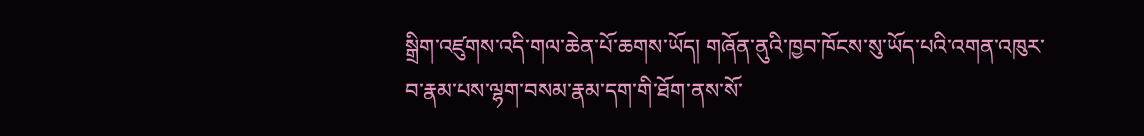སྒྲིག་འཛུགས་འདི་གལ་ཆེན་པོ་ཆགས་ཡོད། གཞོན་ནུའི་ཁྱབ་ཁོངས་སུ་ཡོད་པའི་འགན་འཁུར་བ་རྣམ་པས་ལྷག་བསམ་རྣམ་དག་གི་ཐོག་ནས་སོ་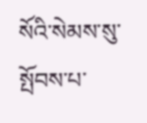སོའི་སེམས་སུ་སྤོབས་པ་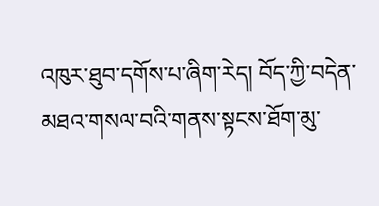འཁུར་ཐུབ་དགོས་པ་ཞིག་རེད། བོད་ཀྱི་བདེན་མཐའ་གསལ་བའི་གནས་སྟངས་ཐོག་མུ་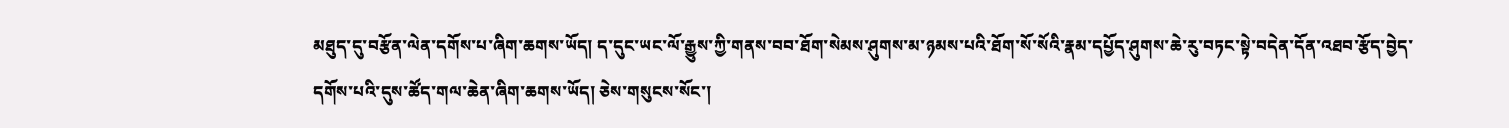མཐུད་དུ་བརྩོན་ལེན་དགོས་པ་ཞིག་ཆགས་ཡོད། ད་དུང་ཡང་ལོ་རྒྱུས་ཀྱི་གནས་བབ་ཐོག་སེམས་ཤུགས་མ་ཉམས་པའི་ཐོག་སོ་སོའི་རྣམ་དཔྱོད་ཤུགས་ཆེ་རུ་བཏང་སྟེ་བདེན་དོན་འཐབ་རྩོད་བྱེད་དགོས་པའི་དུས་ཚོད་གལ་ཆེན་ཞིག་ཆགས་ཡོད། ཅེས་གསུངས་སོང་།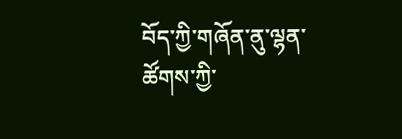བོད་ཀྱི་གཞོན་ནུ་ལྷན་ཚོགས་ཀྱི་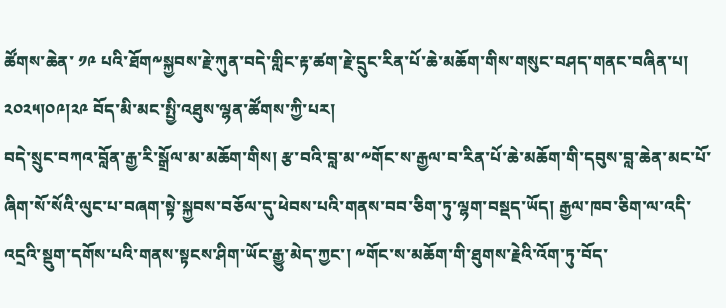ཚོགས་ཆེན་ ༡༩ པའི་ཐོག༸སྐྱབས་རྗེ་ཀུན་བདེ་གླིང་རྟ་ཚག་རྗེ་དྲུང་རིན་པོ་ཆེ་མཆོག་གིས་གསུང་བཤད་གནང་བཞིན་པ། ༢༠༢༥།༠༩།༢༩ བོད་མི་མང་སྤྱི་འཐུས་ལྷན་ཚོགས་ཀྱི་པར།
བདེ་སྲུང་བཀའ་བློན་རྒྱ་རི་སྒྲོལ་མ་མཆོག་གིས། རྩ་བའི་བླ་མ་༸གོང་ས་རྒྱལ་བ་རིན་པོ་ཆེ་མཆོག་གི་དབུས་བླ་ཆེན་མང་པོ་ཞིག་སོ་སོའི་ལུང་པ་བཞག་སྟེ་སྐྱབས་བཅོལ་དུ་ཕེབས་པའི་གནས་བབ་ཅིག་ཏུ་ལྷག་བསྡད་ཡོད། རྒྱལ་ཁབ་ཅིག་ལ་འདི་འདྲའི་སྡུག་དགོས་པའི་གནས་སྟངས་ཤིག་ཡོང་རྒྱུ་མེད་ཀྱང་། ༸གོང་ས་མཆོག་གི་ཐུགས་རྗེའི་འོག་ཏུ་བོད་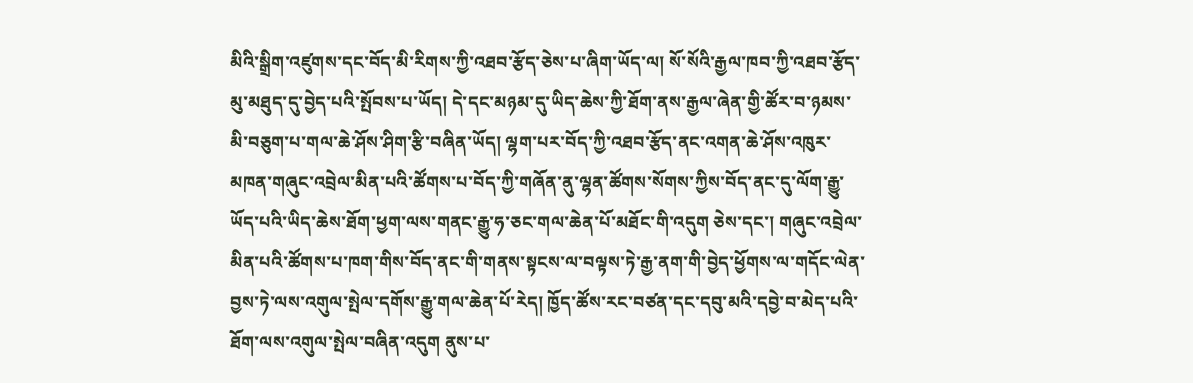མིའི་སྒྲིག་འཛུགས་དང་བོད་མི་རིགས་ཀྱི་འཐབ་རྩོད་ཅེས་པ་ཞིག་ཡོད་ལ། སོ་སོའི་རྒྱལ་ཁབ་ཀྱི་འཐབ་རྩོད་མུ་མཐུད་དུ་བྱེད་པའི་སྤོབས་པ་ཡོད། དེ་དང་མཉམ་དུ་ཡིད་ཆེས་ཀྱི་ཐོག་ནས་རྒྱལ་ཞེན་གྱི་ཚོར་བ་ཉམས་མི་བཅུག་པ་གལ་ཆེ་ཤོས་ཤིག་རྩི་བཞིན་ཡོད། ལྷག་པར་བོད་ཀྱི་འཐབ་རྩོད་ནང་འགན་ཆེ་ཤོས་འཁུར་མཁན་གཞུང་འབྲེལ་མིན་པའི་ཚོགས་པ་བོད་ཀྱི་གཞོན་ནུ་ལྷན་ཚོགས་སོགས་ཀྱིས་བོད་ནང་དུ་ལོག་རྒྱུ་ཡོད་པའི་ཡིད་ཆེས་ཐོག་ཕྱག་ལས་གནང་རྒྱུ་ཧ་ཅང་གལ་ཆེན་པོ་མཐོང་གི་འདུག ཅེས་དང་། གཞུང་འབྲེལ་མིན་པའི་ཚོགས་པ་ཁག་གིས་བོད་ནང་གི་གནས་སྟངས་ལ་བལྟས་ཏེ་རྒྱ་ནག་གི་བྱེད་ཕྱོགས་ལ་གདོང་ལེན་བྱས་ཏེ་ལས་འགུལ་སྤེལ་དགོས་རྒྱུ་གལ་ཆེན་པོ་རེད། ཁྱོད་ཚོས་རང་བཙན་དང་དབུ་མའི་དབྱེ་བ་མེད་པའི་ཐོག་ལས་འགུལ་སྤེལ་བཞིན་འདུག ནུས་པ་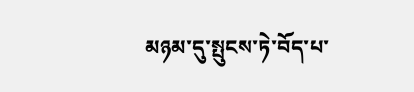མཉམ་དུ་སྤུངས་ཏེ་བོད་པ་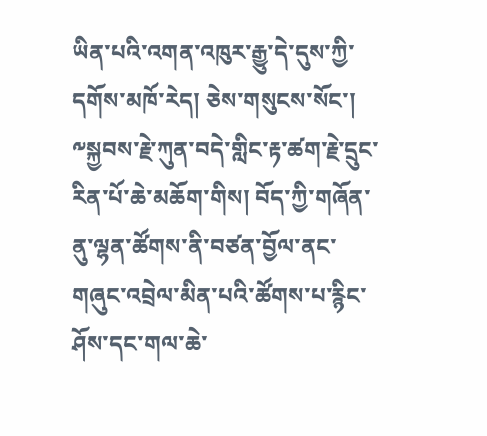ཡིན་པའི་འགན་འཁུར་རྒྱུ་དེ་དུས་ཀྱི་དགོས་མཁོ་རེད། ཅེས་གསུངས་སོང་།
༸སྐྱབས་རྗེ་ཀུན་བདེ་གླིང་རྟ་ཚག་རྗེ་དྲུང་རིན་པོ་ཆེ་མཆོག་གིས། བོད་ཀྱི་གཞོན་ནུ་ལྷན་ཚོགས་ནི་བཙན་བྱོལ་ནང་གཞུང་འབྲེལ་མིན་པའི་ཚོགས་པ་རྙིང་ཤོས་དང་གལ་ཆེ་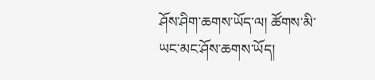ཤོས་ཤིག་ཆགས་ཡོད་ལ། ཚོགས་མི་ཡང་མང་ཤོས་ཆགས་ཡོད།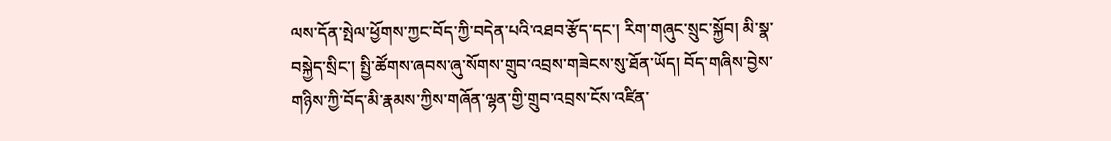ལས་དོན་སྤེལ་ཕྱོགས་ཀྱང་བོད་ཀྱི་བདེན་པའི་འཐབ་རྩོད་དང་། རིག་གཞུང་སྲུང་སྐྱོབ། མི་སྣ་བསྐྱེད་སྲིང་། སྤྱི་ཚོགས་ཞབས་ཞུ་སོགས་གྲུབ་འབྲས་གཟེངས་སུ་ཐོན་ཡོད། བོད་གཞིས་བྱེས་གཉིས་ཀྱི་བོད་མི་རྣམས་ཀྱིས་གཞོན་ལྷན་གྱི་གྲུབ་འབྲས་ངོས་འཛིན་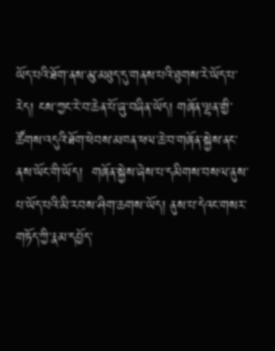ཡོད་པའི་ཐོག་ནས་མུ་མཐུད་དུ་གནས་པའི་ཐུགས་རེ་ཡོད་པ་རེད། ངས་ཀྱང་རེ་བ་ཆེན་པོ་ཞུ་བཞིན་ཡོད། གཞོན་ལྷན་གྱི་ཚོགས་འདུའི་ཐོག་ཕེབས་མཁན་ཕལ་ཆེ་བ་གཞོན་སྐྱེས་ནང་ནས་ཡོང་གི་ཡོད།  གཞོན་སྐྱེས་ཞེས་པ་དམིགས་བསལ་ནུས་པ་ཡོད་པའི་མི་རབས་ཤིག་ཆགས་ཡོད། ནུས་པ་དེའང་གསར་གཏོད་ཀྱི་རྣམ་དཔྱོད་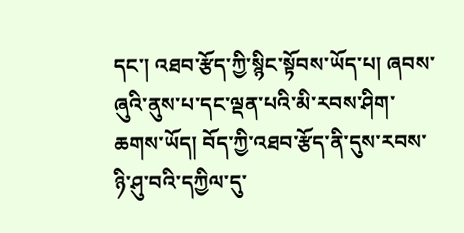དང་། འཐབ་རྩོད་ཀྱི་སྙིང་སྟོབས་ཡོད་པ། ཞབས་ཞུའི་ནུས་པ་དང་ལྡན་པའི་མི་རབས་ཤིག་ཆགས་ཡོད། བོད་ཀྱི་འཐབ་རྩོད་ནི་དུས་རབས་ཉི་ཤུ་བའི་དཀྱིལ་དུ་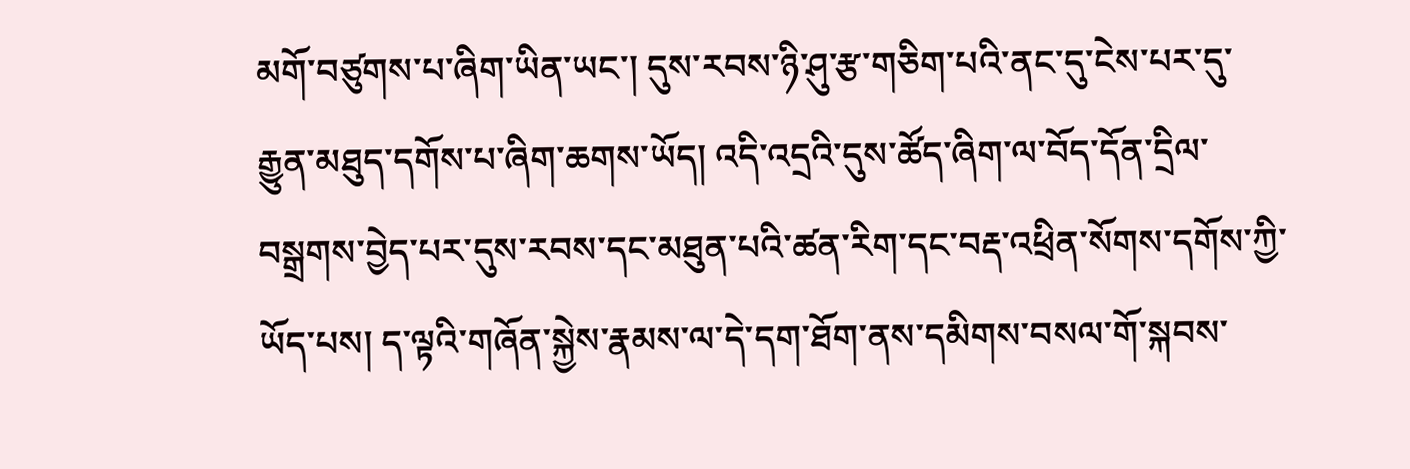མགོ་བཙུགས་པ་ཞིག་ཡིན་ཡང་། དུས་རབས་ཉི་ཤུ་རྩ་གཅིག་པའི་ནང་དུ་ངེས་པར་དུ་རྒྱུན་མཐུད་དགོས་པ་ཞིག་ཆགས་ཡོད། འདི་འདྲའི་དུས་ཚོད་ཞིག་ལ་བོད་དོན་དྲིལ་བསྒྲགས་བྱེད་པར་དུས་རབས་དང་མཐུན་པའི་ཚན་རིག་དང་བརྡ་འཕྲིན་སོགས་དགོས་ཀྱི་ཡོད་པས། ད་ལྟའི་གཞོན་སྐྱེས་རྣམས་ལ་དེ་དག་ཐོག་ནས་དམིགས་བསལ་གོ་སྐབས་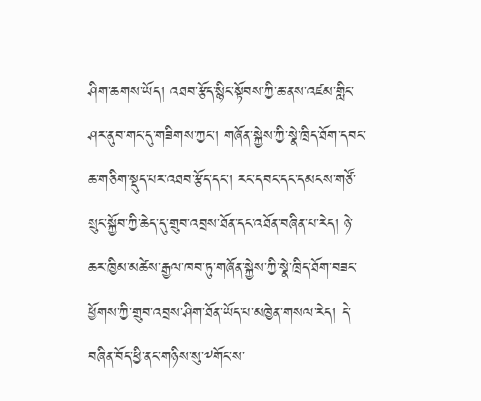ཤིག་ཆགས་ཡོད། འཐབ་རྩོད་སྙིང་སྟོབས་ཀྱི་ཆ་ནས་འཛམ་གླིང་ཤར་ནུབ་གང་དུ་གཟིགས་ཀྱང་། གཞོན་སྐྱེས་ཀྱི་སྣེ་ཁྲིད་ཐོག་དབང་ཆ་གཅིག་སྡུད་པར་འཐབ་རྩོད་དང་། རང་དབང་དང་དམངས་གཙོ་སྲུང་སྐྱོབ་ཀྱི་ཆེད་དུ་གྲུབ་འབྲས་ཐོན་དང་འཐོན་བཞིན་པ་རེད། ཉེ་ཆར་ཁྱིམ་མཚེས་རྒྱལ་ཁབ་ཏུ་གཞོན་སྐྱེས་ཀྱི་སྣེ་ཁྲིད་ཐོག་བཟང་ཕྱོགས་ཀྱི་གྲུབ་འབྲས་ཤིག་ཐོན་ཡོད་པ་མཁྱེན་གསལ་རེད། དེ་བཞིན་བོད་ཕྱི་ནང་གཉིས་སུ་༸གོང་ས་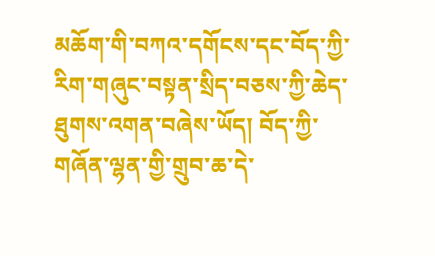མཆོག་གི་བཀའ་དགོངས་དང་བོད་ཀྱི་རིག་གཞུང་བསྟན་སྲིད་བཅས་ཀྱི་ཆེད་ཐུགས་འགན་བཞེས་ཡོད། བོད་ཀྱི་གཞོན་ལྷན་གྱི་གྲུབ་ཆ་དེ་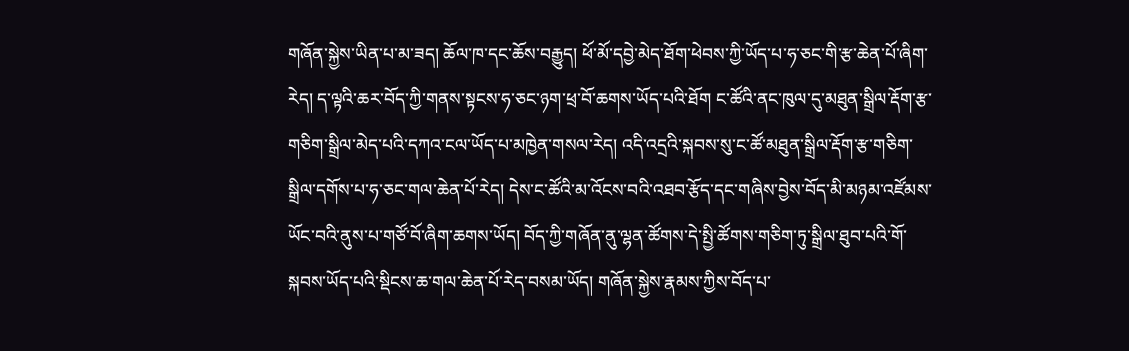གཞོན་སྐྱེས་ཡིན་པ་མ་ཟད། ཆོལ་ཁ་དང་ཆོས་བརྒྱུད། ཕོ་མོ་དབྱེ་མེད་ཐོག་ཕེབས་ཀྱི་ཡོད་པ་ཧ་ཅང་གི་རྩ་ཆེན་པོ་ཞིག་རེད། ད་ལྟའི་ཆར་བོད་ཀྱི་གནས་སྟངས་ཧ་ཅང་ཉག་ཕྲ་བོ་ཆགས་ཡོད་པའི་ཐོག ང་ཚོའི་ནང་ཁུལ་དུ་མཐུན་སྒྲིལ་རྡོག་རྩ་གཅིག་སྒྲིལ་མེད་པའི་དཀའ་ངལ་ཡོད་པ་མཁྱེན་གསལ་རེད། འདི་འདྲའི་སྐབས་སུ་ང་ཚོ་མཐུན་སྒྲིལ་རྡོག་རྩ་གཅིག་སྒྲིལ་དགོས་པ་ཧ་ཅང་གལ་ཆེན་པོ་རེད། དེས་ང་ཚོའི་མ་འོངས་བའི་འཐབ་རྩོད་དང་གཞིས་བྱེས་བོད་མི་མཉམ་འཛོམས་ཡོང་བའི་ནུས་པ་གཙོ་བོ་ཞིག་ཆགས་ཡོད། བོད་ཀྱི་གཞོན་ནུ་ལྷན་ཚོགས་དེ་སྤྱི་ཚོགས་གཅིག་ཏུ་སྒྲིལ་ཐུབ་པའི་གོ་སྐབས་ཡོད་པའི་སྡིངས་ཆ་གལ་ཆེན་པོ་རེད་བསམ་ཡོད། གཞོན་སྐྱེས་རྣམས་ཀྱིས་བོད་པ་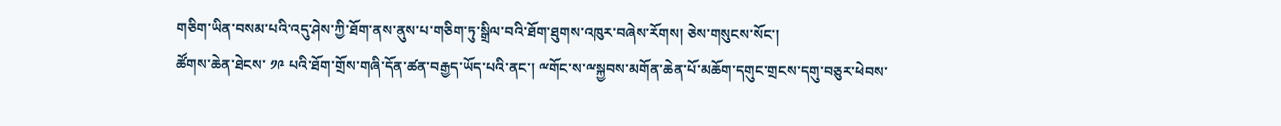གཅིག་ཡིན་བསམ་པའི་འདུ་ཤེས་ཀྱི་ཐོག་ནས་ནུས་པ་གཅིག་ཏུ་སྒྲིལ་བའི་ཐོག་ཐུགས་འཁུར་བཞེས་རོགས། ཅེས་གསུངས་སོང་།
ཚོགས་ཆེན་ཐེངས་ ༡༩ པའི་ཐོག་གྲོས་གཞི་དོན་ཚན་བརྒྱད་ཡོད་པའི་ནང་། ྋགོང་ས་ྋསྐྱབས་མགོན་ཆེན་པོ་མཆོག་དགུང་གྲངས་དགུ་བཅུར་ཕེབས་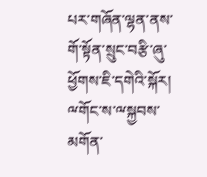པར་གཞོན་ལྷན་ནས་གོ་སྟོན་སྲུང་བརྩི་ཞུ་ཕྱོགས་ཇི་དགེའི་སྐོར། ྋགོང་ས་ྋསྐྱབས་མགོན་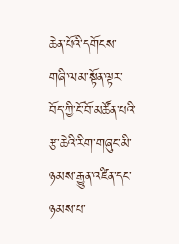ཆེན་པོའི་དགོངས་གཞི་ལམ་སྟོན་ལྟར་བོད་ཀྱི་ངོ་བོ་མཚོན་པའི་རྩ་ཆེའི་རིག་གཞུང་མི་ཉམས་རྒྱུན་འཛིན་དང་ཉམས་པ་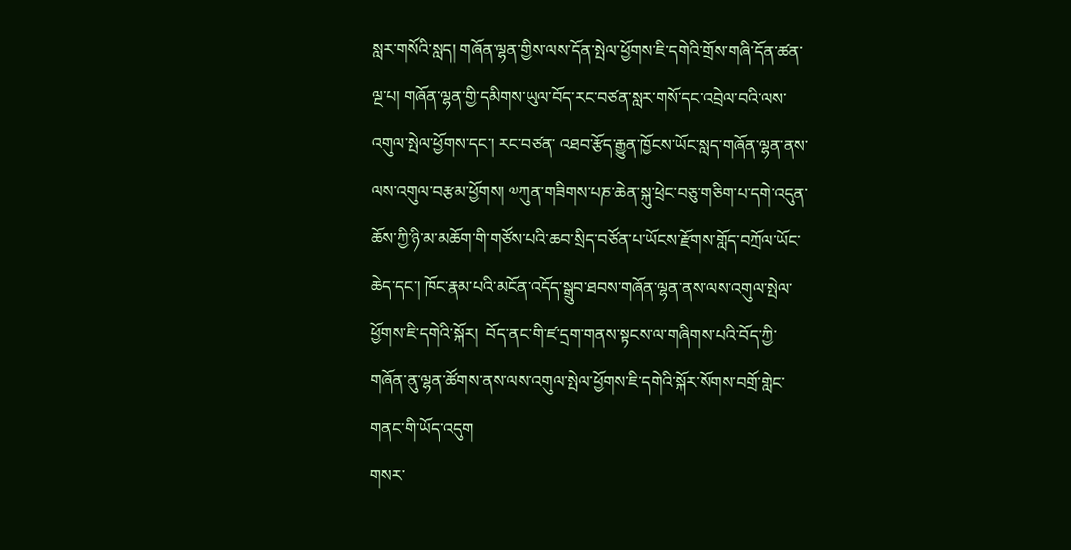སླར་གསོའི་སླད། གཞོན་ལྷན་གྱིས་ལས་དོན་སྤེལ་ཕྱོགས་ཇི་དགེའི་གྲོས་གཞི་དོན་ཚན་ལྔ་པ། གཞོན་ལྷན་གྱི་དམིགས་ཡུལ་བོད་རང་བཙན་སླར་གསོ་དང་འབྲེལ་བའི་ལས་འགུལ་སྤེལ་ཕྱོགས་དང་། རང་བཙན་ འཐབ་རྩོད་རྒྱུན་ཁྱོངས་ཡོང་སླད་གཞོན་ལྷན་ནས་ལས་འགུལ་བརྩམ་ཕྱོགས། ༧ཀུན་གཟིགས་པཎ་ཆེན་སྐུ་ཕྲེང་བཅུ་གཅིག་པ་དགེ་འདུན་ཆོས་ཀྱི་ཉི་མ་མཆོག་གི་གཙོས་པའི་ཆབ་སྲིད་བཙོན་པ་ཡོངས་རྫོགས་གློད་བཀྲོལ་ཡོང་ཆེད་དང་། ཁོང་རྣམ་པའི་མངོན་འདོད་སྒྲུབ་ཐབས་གཞོན་ལྷན་ནས་ལས་འགུལ་སྤེལ་ཕྱོགས་ཇི་དགེའི་སྐོར།  བོད་ནང་གི་ཛ་དྲག་གནས་སྟངས་ལ་གཞིགས་པའི་བོད་ཀྱི་གཞོན་ནུ་ལྷན་ཚོགས་ནས་ལས་འགུལ་སྤེལ་ཕྱོགས་ཇི་དགེའི་སྐོར་སོགས་བགྲོ་གླེང་གནང་གི་ཡོད་འདུག
གསར་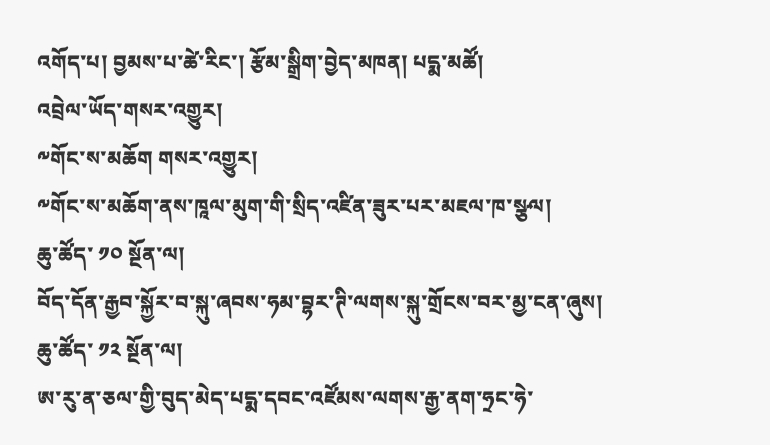འགོད་པ། བྱམས་པ་ཚེ་རིང་། རྩོམ་སྒྲིག་བྱེད་མཁན། པདྨ་མཚོ།
འབྲེལ་ཡོད་གསར་འགྱུར།
༸གོང་ས་མཆོག གསར་འགྱུར།
༸གོང་ས་མཆོག་ནས་ཁཱལ་མུག་གི་སྲིད་འཛིན་ཟུར་པར་མཇལ་ཁ་སྩལ།
ཆུ་ཚོད་ ༡༠ སྔོན་ལ།
བོད་དོན་རྒྱབ་སྐྱོར་བ་སྐུ་ཞབས་ཧམ་བྷར་ཊི་ལགས་སྐུ་གྲོངས་བར་མྱ་ངན་ཞུས།
ཆུ་ཚོད་ ༡༢ སྔོན་ལ།
ཨ་རུ་ན་ཅལ་གྱི་བུད་མེད་པདྨ་དབང་འཛོམས་ལགས་རྒྱ་ནག་ཧྲང་ཧེ་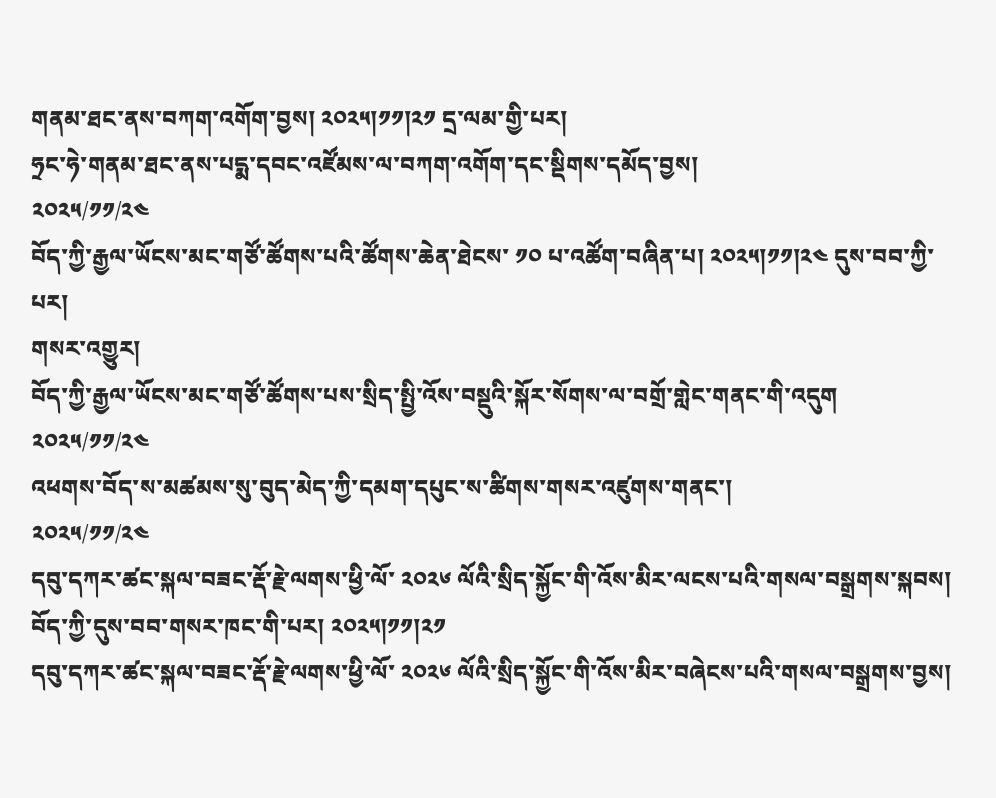གནམ་ཐང་ནས་བཀག་འགོག་བྱས། ༢༠༢༥།༡༡།༢༡ དྲ་ལམ་གྱི་པར།
ཧྲང་ཧེ་གནམ་ཐང་ནས་པདྨ་དབང་འཛོམས་ལ་བཀག་འགོག་དང་སྡིགས་དམོད་བྱས།
༢༠༢༥/༡༡/༢༤
བོད་ཀྱི་རྒྱལ་ཡོངས་མང་གཙོ་ཚོགས་པའི་ཚོགས་ཆེན་ཐེངས་ ༡༠ པ་འཚོག་བཞིན་པ། ༢༠༢༥།༡༡།༢༤ དུས་བབ་ཀྱི་པར།
གསར་འགྱུར།
བོད་ཀྱི་རྒྱལ་ཡོངས་མང་གཙོ་ཚོགས་པས་སྲིད་སྤྱི་འོས་བསྡུའི་སྐོར་སོགས་ལ་བགྲོ་གླེང་གནང་གི་འདུག
༢༠༢༥/༡༡/༢༤
འཕགས་བོད་ས་མཚམས་སུ་བུད་མེད་ཀྱི་དམག་དཔུང་ས་ཚིགས་གསར་འཛུགས་གནང་།
༢༠༢༥/༡༡/༢༤
དབུ་དཀར་ཚང་སྐལ་བཟང་རྡོ་རྗེ་ལགས་ཕྱི་ལོ་ ༢༠༢༦ ལོའི་སྲིད་སྐྱོང་གི་འོས་མིར་ལངས་པའི་གསལ་བསྒྲགས་སྐབས། བོད་ཀྱི་དུས་བབ་གསར་ཁང་གི་པར། ༢༠༢༥།༡༡།༢༡
དབུ་དཀར་ཚང་སྐལ་བཟང་རྡོ་རྗེ་ལགས་ཕྱི་ལོ་ ༢༠༢༦ ལོའི་སྲིད་སྐྱོང་གི་འོས་མིར་བཞེངས་པའི་གསལ་བསྒྲགས་བྱས།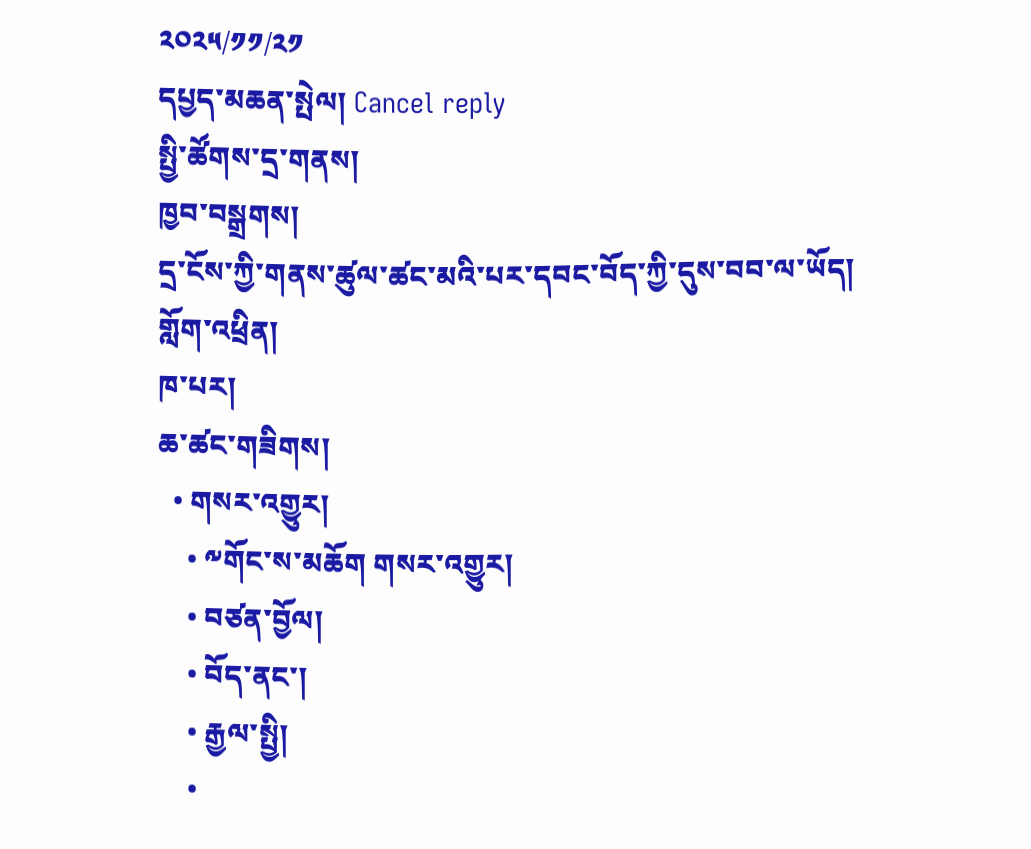༢༠༢༥/༡༡/༢༡
དཔྱད་མཆན་སྤེལ། Cancel reply
སྤྱི་ཚོགས་དྲ་གནས།
ཁྱབ་བསྒྲགས།
དྲ་ངོས་ཀྱི་གནས་ཚུལ་ཚང་མའི་པར་དབང་བོད་ཀྱི་དུས་བབ་ལ་ཡོད།
གློག་འཕྲིན།
ཁ་པར།
ཆ་ཚང་གཟིགས།
  • གསར་འགྱུར།
    • ༸གོང་ས་མཆོག གསར་འགྱུར།
    • བཙན་བྱོལ།
    • བོད་ནང་།
    • རྒྱལ་སྤྱི།
    •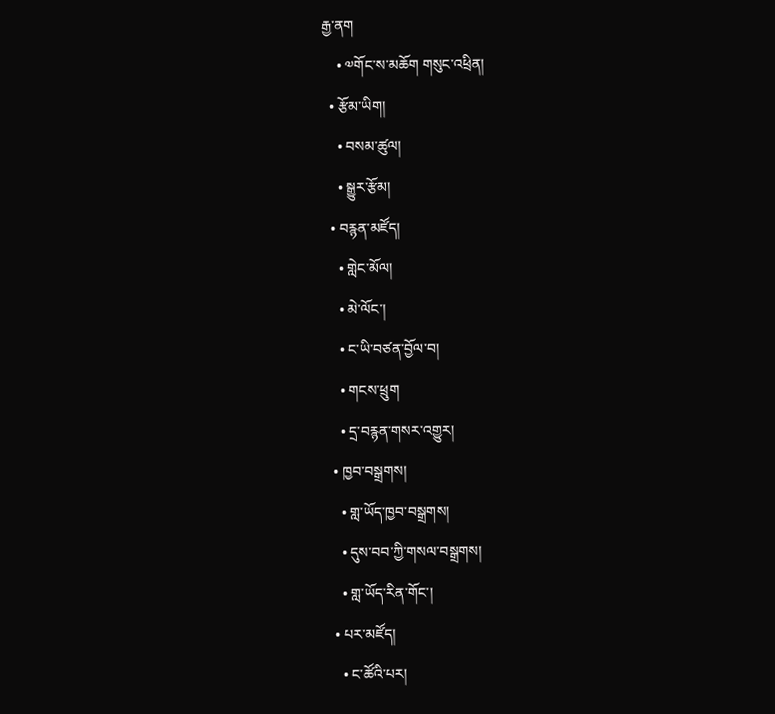རྒྱ་ནག
    • ༧གོང་ས་མཆོག གསུང་འཕྲིན།
  • རྩོམ་ཡིག།
    • བསམ་ཚུལ།
    • སྒྱུར་རྩོམ།
  • བརྙན་མཛོད།
    • གླེང་མོལ།
    • མེ་ལོང་།
    • ང་ཡི་བཙན་བྱོལ་བ།
    • གངས་ཕྲུག
    • དྲ་བརྙན་གསར་འགྱུར།
  • ཁྱབ་བསྒྲགས།
    • གླ་ཡོད་ཁྱབ་བསྒྲགས།
    • དུས་བབ་ཀྱི་གསལ་བསྒྲགས།
    • གླ་ཡོད་རིན་གོང་།
  • པར་མཛོད།
    • ང་ཚོའི་པར།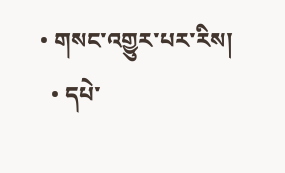• གསང་འགྱུར་པར་རིས།
  • དཔེ་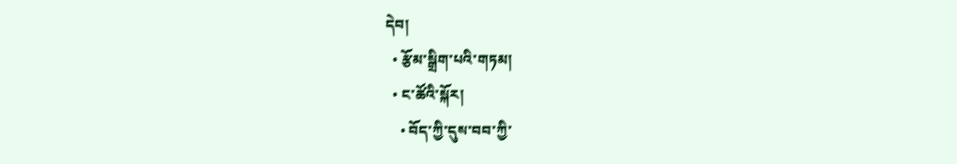དེབ།
  • རྩོམ་སྒྲིག་པའི་གཏམ།
  • ང་ཚོའི་སྐོར།
    • བོད་ཀྱི་དུས་བབ་ཀྱི་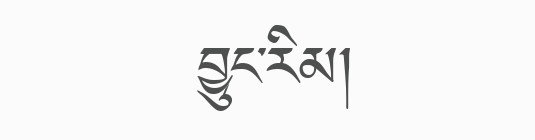བྱུང་རིམ།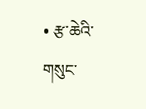• རྩ་ཆེའི་གསུང་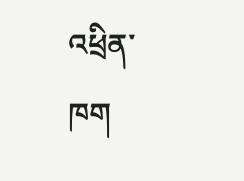འཕྲིན་ཁག